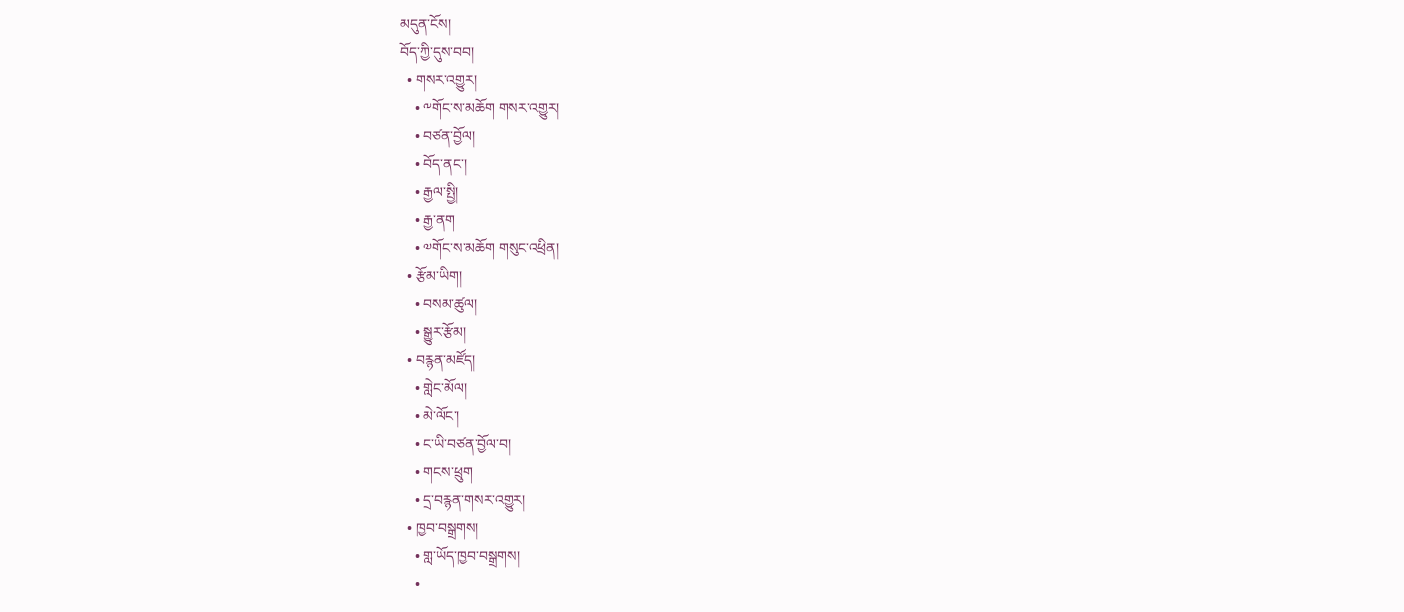མདུན་ངོས།
བོད་ཀྱི་དུས་བབ།
  • གསར་འགྱུར།
    • ༸གོང་ས་མཆོག གསར་འགྱུར།
    • བཙན་བྱོལ།
    • བོད་ནང་།
    • རྒྱལ་སྤྱི།
    • རྒྱ་ནག
    • ༧གོང་ས་མཆོག གསུང་འཕྲིན།
  • རྩོམ་ཡིག།
    • བསམ་ཚུལ།
    • སྒྱུར་རྩོམ།
  • བརྙན་མཛོད།
    • གླེང་མོལ།
    • མེ་ལོང་།
    • ང་ཡི་བཙན་བྱོལ་བ།
    • གངས་ཕྲུག
    • དྲ་བརྙན་གསར་འགྱུར།
  • ཁྱབ་བསྒྲགས།
    • གླ་ཡོད་ཁྱབ་བསྒྲགས།
    •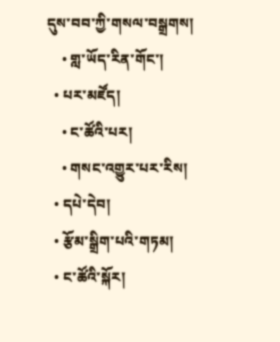དུས་བབ་ཀྱི་གསལ་བསྒྲགས།
    • གླ་ཡོད་རིན་གོང་།
  • པར་མཛོད།
    • ང་ཚོའི་པར།
    • གསང་འགྱུར་པར་རིས།
  • དཔེ་དེབ།
  • རྩོམ་སྒྲིག་པའི་གཏམ།
  • ང་ཚོའི་སྐོར།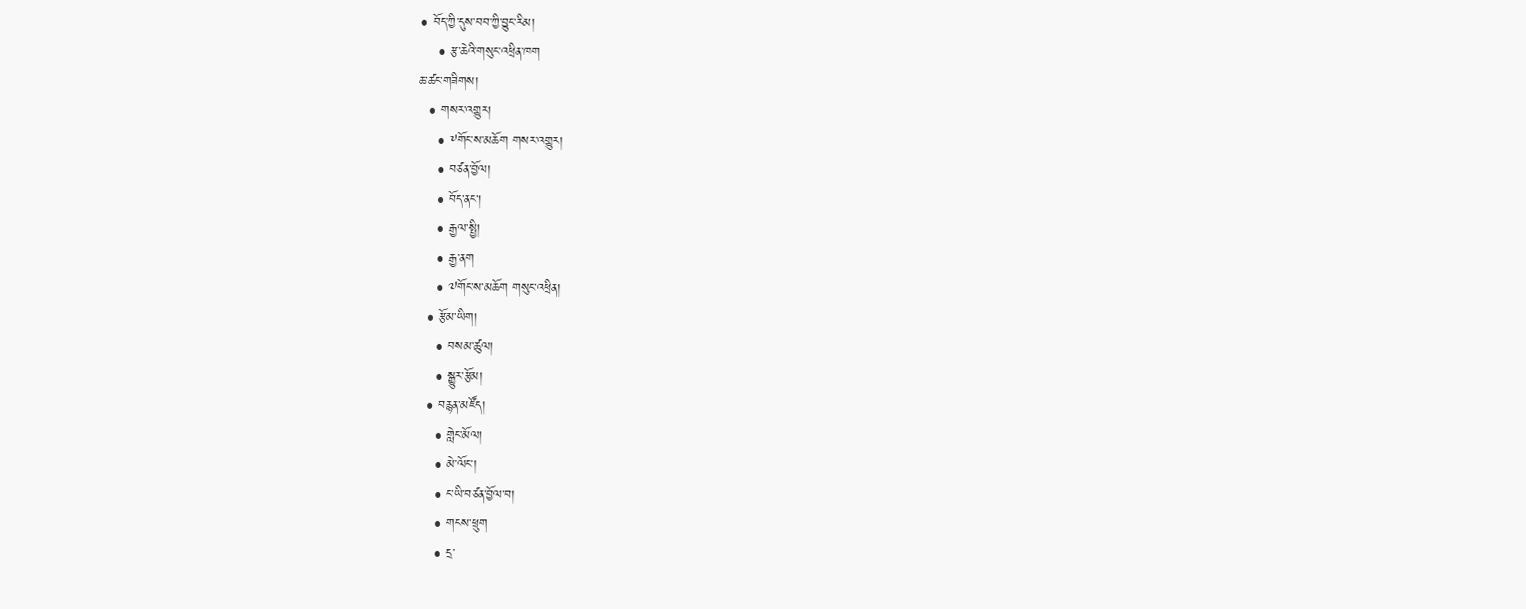• བོད་ཀྱི་དུས་བབ་ཀྱི་བྱུང་རིམ།
    • རྩ་ཆེའི་གསུང་འཕྲིན་ཁག
ཆ་ཚང་གཟིགས།
  • གསར་འགྱུར།
    • ༸གོང་ས་མཆོག གསར་འགྱུར།
    • བཙན་བྱོལ།
    • བོད་ནང་།
    • རྒྱལ་སྤྱི།
    • རྒྱ་ནག
    • ༧གོང་ས་མཆོག གསུང་འཕྲིན།
  • རྩོམ་ཡིག།
    • བསམ་ཚུལ།
    • སྒྱུར་རྩོམ།
  • བརྙན་མཛོད།
    • གླེང་མོལ།
    • མེ་ལོང་།
    • ང་ཡི་བཙན་བྱོལ་བ།
    • གངས་ཕྲུག
    • དྲ་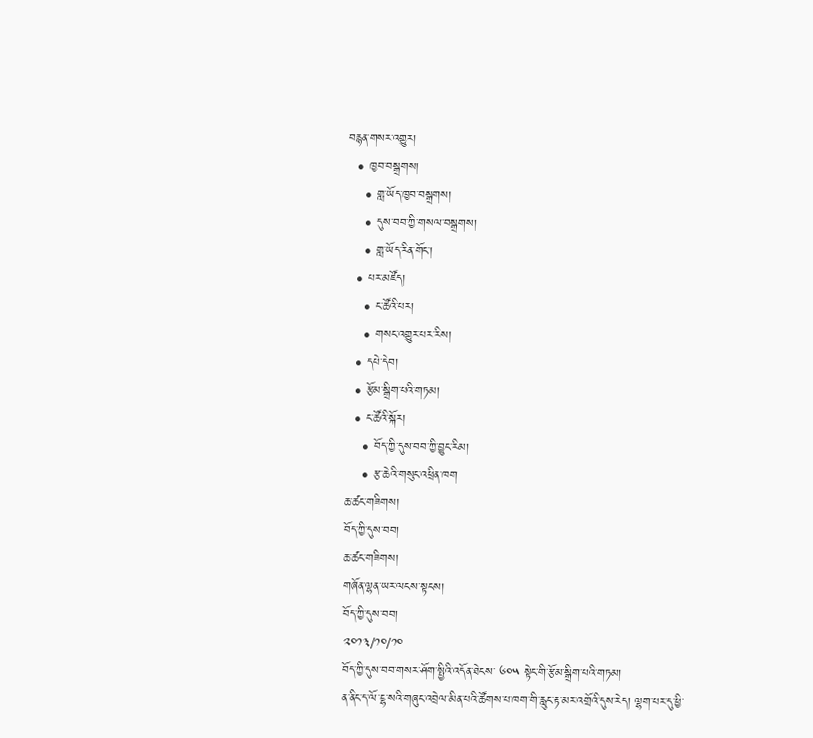བརྙན་གསར་འགྱུར།
  • ཁྱབ་བསྒྲགས།
    • གླ་ཡོད་ཁྱབ་བསྒྲགས།
    • དུས་བབ་ཀྱི་གསལ་བསྒྲགས།
    • གླ་ཡོད་རིན་གོང་།
  • པར་མཛོད།
    • ང་ཚོའི་པར།
    • གསང་འགྱུར་པར་རིས།
  • དཔེ་དེབ།
  • རྩོམ་སྒྲིག་པའི་གཏམ།
  • ང་ཚོའི་སྐོར།
    • བོད་ཀྱི་དུས་བབ་ཀྱི་བྱུང་རིམ།
    • རྩ་ཆེའི་གསུང་འཕྲིན་ཁག
ཆ་ཚང་གཟིགས།
བོད་ཀྱི་དུས་བབ།
ཆ་ཚང་གཟིགས།
གཞོན་ལྷན་ཡར་ལངས་སྟངས།
བོད་ཀྱི་དུས་བབ།
༢༠༡༣/༡༠/༡༠
བོད་ཀྱི་དུས་བབ་གསར་ཤོག་སྤྱིའི་འདོན་ཐེངས་ ༦༠༥ སྟེང་གི་རྩོམ་སྒྲིག་པའི་གཏམ།
ན་ནིང་ད་ལོ་ངྷ་སའི་གཞུང་འབྲེལ་མིན་པའི་ཚོགས་པ་ཁག་གི་རླུང་རྟ་མར་འགྲོའི་དུས་རེད། ལྷག་པར་དུ་ཕྱི་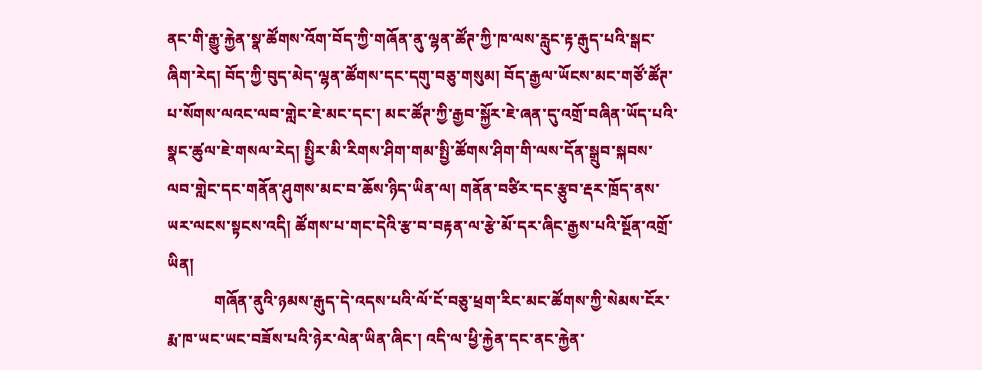ནང་གི་རྒྱུ་རྐྱེན་སྣ་ཚོགས་འོག་བོད་ཀྱི་གཞོན་ནུ་ལྷན་ཚོཊ་ཀྱི་ཁ་ལས་རླུང་རྟ་རྒུད་པའི་སྒང་ཞིག་རེད། བོད་ཀྱི་བུད་མེད་ལྷན་ཚོགས་དང་དགུ་བཅུ་གསུམ། བོད་རྒྱལ་ཡོངས་མང་གཙོ་ཚོཊ་པ་སོགས་ལའང་ལབ་གླེང་ཇེ་མང་དང་། མང་ཚོཊ་ཀྱི་རྒྱབ་སྐྱོར་ཇེ་ཞན་དུ་འགྲོ་བཞིན་ཡོད་པའི་སྣང་ཚུལ་ཇེ་གསལ་རེད། སྤྱིར་མི་རིགས་ཤིག་གམ་སྤྱི་ཚོགས་ཤིག་གི་ལས་དོན་སྒྲུབ་སྐབས་ལབ་གླེང་དང་གནོན་ཤུགས་མང་བ་ཆོས་ཉིད་ཡིན་ལ། གནོན་བཙིར་དང་རྩུབ་རྡར་ཁྲོད་ནས་ཡར་ལངས་སྟངས་འདི། ཚོགས་པ་གང་དེའི་རྩ་བ་བརྟན་ལ་རྩེ་མོ་དར་ཞིང་རྒྱས་པའི་སྔོན་འགྲོ་ཡིན།
            གཞོན་ནུའི་ཉམས་རྒུད་དེ་འདས་པའི་ལོ་ངོ་བཅུ་ཕྲག་རིང་མང་ཚོགས་ཀྱི་སེམས་ངོར་རྨ་ཁ་ཡང་ཡང་བཟོས་པའི་ཉེར་ལེན་ཡིན་ཞིང་། འདི་ལ་ཕྱི་རྐྱེན་དང་ནང་རྐྱེན་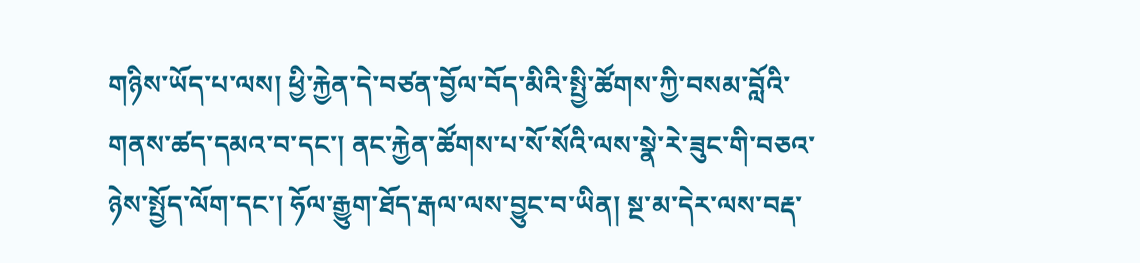གཉིས་ཡོད་པ་ལས། ཕྱི་རྐྱེན་དེ་བཙན་བྱོལ་བོད་མིའི་སྤྱི་ཚོགས་ཀྱི་བསམ་བློའི་གནས་ཚད་དམའ་བ་དང་། ནང་རྐྱེན་ཚོགས་པ་སོ་སོའི་ལས་སྣེ་རེ་ཟུང་གི་བཅའ་ཉེས་སྤྱོད་ལོག་དང་། ཧོལ་རྒྱུག་ཐོད་རྒལ་ལས་བྱུང་བ་ཡིན། སྔ་མ་དེར་ལས་བརྡ་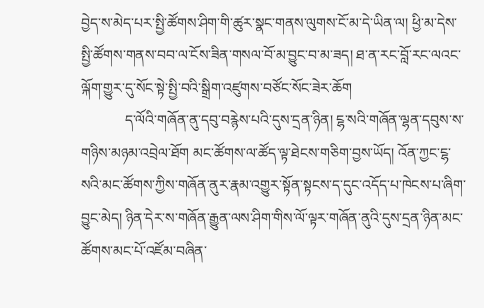བྱེད་ས་མེད་པར་སྤྱི་ཚོགས་ཤིག་གི་ཚུར་སྣང་གནས་ལུགས་ངོ་མ་དེ་ཡིན་ལ། ཕྱི་མ་དེས་སྤྱི་ཚོགས་གནས་བབ་ལ་ངོས་ཟིན་གསལ་བོ་མ་བྱུང་བ་མ་ཟད། ཐ་ན་རང་བློ་རང་ལའང་ལྐོག་གྱུར་དུ་སོང་སྟེ་སྤྱི་བའི་སྒྲིག་འཛུགས་བཙོང་སོང་ཟེར་ཆོག
            ད་ལོའི་གཞོན་ནུ་དབུ་བརྙེས་པའི་དུས་དྲན་ཉིན། ངྷ་སའི་གཞོན་ལྷན་དབུས་ས་གཉིས་མཉམ་འབྲེལ་ཐོག མང་ཚོགས་ལ་ཚོད་ལྟ་ཐེངས་གཅིག་བྱས་ཡོད། འོན་ཀྱང་ངྷ་སའི་མང་ཚོགས་ཀྱིས་གཞོན་ནུར་རྣམ་འགྱུར་སྟོན་སྟངས་ད་དུང་འདོད་པ་ཁེངས་པ་ཞིག་བྱུང་མེད། ཉིན་དེར་ས་གཞོན་རྒྱུན་ལས་ཤིག་གིས་ལོ་ལྟར་གཞོན་ནུའི་དུས་དྲན་ཉིན་མང་ཚོགས་མང་པོ་འཛོམ་བཞིན་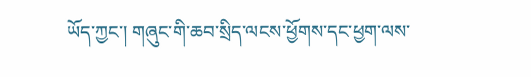ཡོད་ཀྱང་། གཞུང་གི་ཆབ་སྲིད་ལངས་ཕྱོགས་དང་ཕྱག་ལས་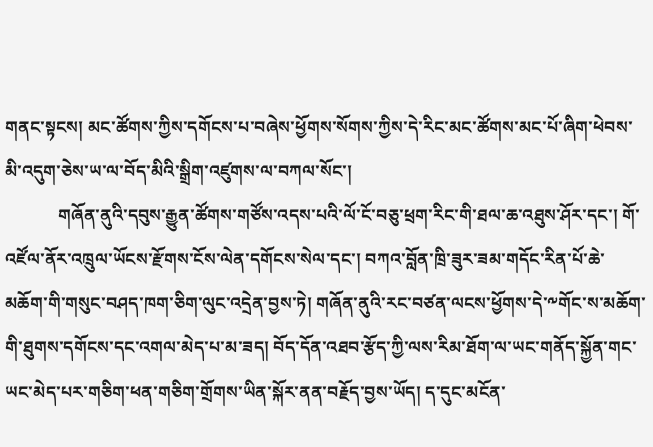གནང་སྟངས། མང་ཚོགས་ཀྱིས་དགོངས་པ་བཞེས་ཕྱོགས་སོགས་ཀྱིས་དེ་རིང་མང་ཚོགས་མང་པོ་ཞིག་ཕེབས་མི་འདུག་ཅེས་ཡ་ལ་བོད་མིའི་སྒྲིག་འཛུགས་ལ་བཀལ་སོང་།
            གཞོན་ནུའི་དབུས་རྒྱུན་ཚོགས་གཙོས་འདས་པའི་ལོ་ངོ་བཅུ་ཕྲག་རིང་གི་ཐལ་ཆ་འཐུས་ཤོར་དང་། གོ་འཛོལ་ནོར་འཁྲུལ་ཡོངས་རྫོགས་ངོས་ལེན་དགོངས་སེལ་དང་། བཀའ་བློན་ཁྲི་ཟུར་ཟམ་གདོང་རིན་པོ་ཆེ་མཆོག་གི་གསུང་བཤད་ཁག་ཅིག་ལུང་འདྲེན་བྱས་ཏེ། གཞོན་ནུའི་རང་བཙན་ལངས་ཕྱོགས་དེ་༸གོང་ས་མཆོག་གི་ཐུགས་དགོངས་དང་འགལ་མེད་པ་མ་ཟད། བོད་དོན་འཐབ་རྩོད་ཀྱི་ལས་རིམ་ཐོག་ལ་ཡང་གནོད་སྐྱོན་གང་ཡང་མེད་པར་གཅིག་ཕན་གཅིག་གྲོགས་ཡིན་སྐོར་ནན་བརྗོད་བྱས་ཡོད། ད་དུང་མངོན་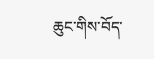ཆུང་གིས་བོད་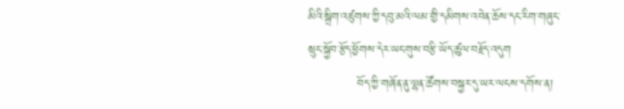མིའི་སྒྲིག་འཛུགས་ཀྱི་དབུ་མའི་ལམ་གྱི་དམིགས་འབེན་ཆོས་དང་རིག་གཞུང་སྲུང་སྐྱོབ་རྩོད་ཕྱོགས་དེར་ཡང་གུས་བརྩི་ཡོད་ཚུལ་བརྗོད་འདུག
            བོད་ཀྱི་གཞོན་ནུ་ལྷན་ཚོགས་བསྐྱར་དུ་ཡར་ལངས་དགོས་ན།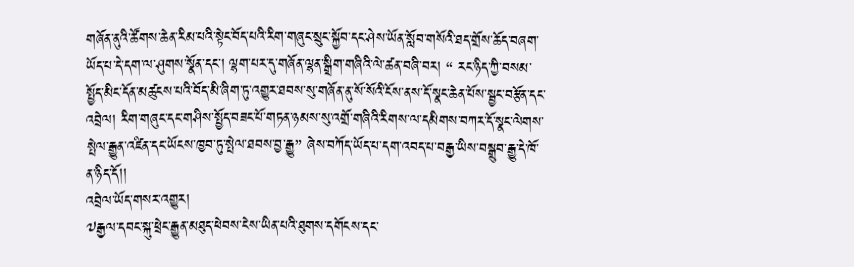གཞོན་ནུའི་ཚོགས་ཆེན་རིམ་པའི་སྟེང་བོད་པའི་རིག་གཞུང་སྲུང་སྐྱོབ་དང་ཤེས་ཡོན་སློབ་གསོའི་ཐད་གྲོས་ཆོད་བཞག་ཡོད་པ་དེ་དག་ལ་ཤུགས་སྣོན་དང་། ལྷག་པར་དུ་གཞོན་ལྷན་སྒྲིག་གཞིའི་ལེ་ཚན་བཞི་བར། “ རང་ཉིད་ཀྱི་བསམ་སྤྱོད་མིང་དོན་མཚུངས་པའི་བོད་མི་ཞིག་ཏུ་འགྱུར་ཐབས་སུ་གཞོན་ནུ་སོ་སོའི་ངོས་ནས་དོ་སྣང་ཆེན་པོས་སྦྱང་བརྩོན་དང་འབྲེལ། རིག་གཞུང་དང་གཤིས་སྤྱོད་བཟང་པོ་གཏན་ཉམས་སུ་འགྲོ་གཞིའི་རིགས་ལ་དམིགས་བཀར་དོ་སྣང་ལེགས་སྤེལ་རྒྱུན་འཛིན་དང་ཡོངས་ཁྱབ་ཏུ་སྤེལ་ཐབས་བྱ་རྒྱུ” ཞེས་བཀོད་ཡོད་པ་དག་འབད་པ་བརྒྱ་ཡིས་བསྒྲུབ་རྒྱུ་དེ་ཁོ་ན་ཉིད་དོ།།
འབྲེལ་ཡོད་གསར་འགྱུར།
༧རྒྱལ་དབང་སྐུ་ཕྲེང་རྒྱུན་མཐུད་ཕེབས་ངེས་ཡིན་པའི་ཐུགས་དགོངས་དང་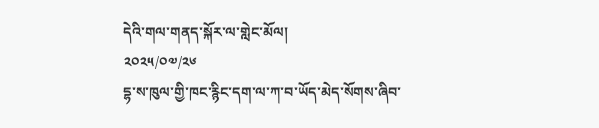དེའི་གལ་གནད་སྐོར་ལ་གླེང་མོལ།
༢༠༢༥/༠༧/༢༦
དྷ་ས་ཁུལ་གྱི་ཁང་རྙིང་དག་ལ་ཀ་བ་ཡོད་མེད་སོགས་ཞིབ་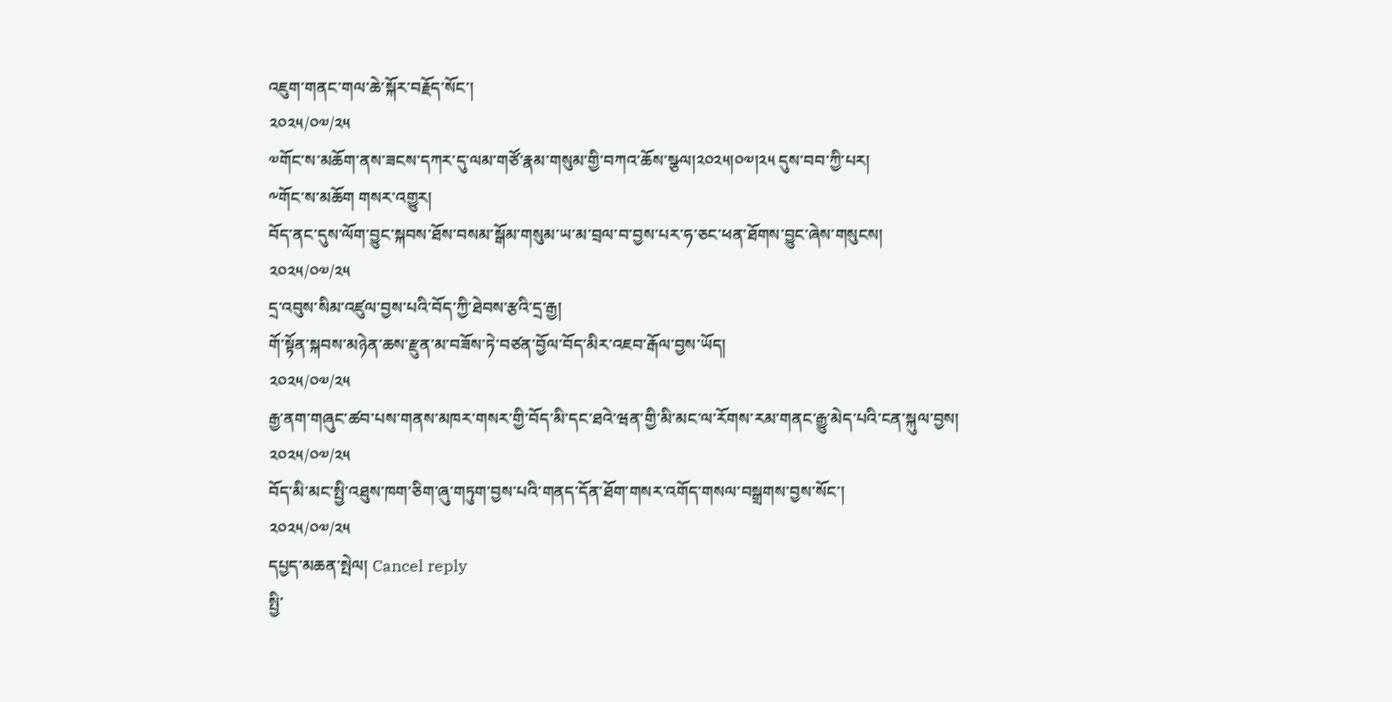འཇུག་གནང་གལ་ཆེ་སྐོར་བརྗོད་སོང་།
༢༠༢༥/༠༧/༢༥
༧གོང་ས་མཆོག་ནས་ཟངས་དཀར་དུ་ལམ་གཙོ་རྣམ་གསུམ་གྱི་བཀའ་ཆོས་སྩལ།༢༠༢༥།༠༧།༢༥ དུས་བབ་ཀྱི་པར།
༸གོང་ས་མཆོག གསར་འགྱུར།
བོད་ནང་དུས་ལོག་བྱུང་སྐབས་ཐོས་བསམ་སྒོམ་གསུམ་ཡ་མ་བྲལ་བ་བྱས་པར་ཧ་ཅང་ཕན་ཐོགས་བྱུང་ཞེས་གསུངས།
༢༠༢༥/༠༧/༢༥
དྲ་འབུས་སིམ་འཛུལ་བྱས་པའི་བོད་ཀྱི་ཐེབས་རྩའི་དྲ་རྒྱ།
གོ་སྟོན་སྐབས་མཉེན་ཆས་རྫུན་མ་བཟོས་ཏེ་བཙན་བྱོལ་བོད་མིར་འཇབ་རྒོལ་བྱས་ཡོད།
༢༠༢༥/༠༧/༢༥
རྒྱ་ནག་གཞུང་ཚབ་པས་གནས་མཁར་གསར་གྱི་བོད་མི་དང་ཐའེ་ཝན་གྱི་མི་མང་ལ་རོགས་རམ་གནང་རྒྱུ་མེད་པའི་ངན་སྐུལ་བྱས།
༢༠༢༥/༠༧/༢༥
བོད་མི་མང་སྤྱི་འཐུས་ཁག་ཅིག་ཞུ་གཏུག་བྱས་པའི་གནད་དོན་ཐོག་གསར་འགོད་གསལ་བསྒྲགས་བྱས་སོང་།
༢༠༢༥/༠༧/༢༥
དཔྱད་མཆན་སྤེལ། Cancel reply
སྤྱི་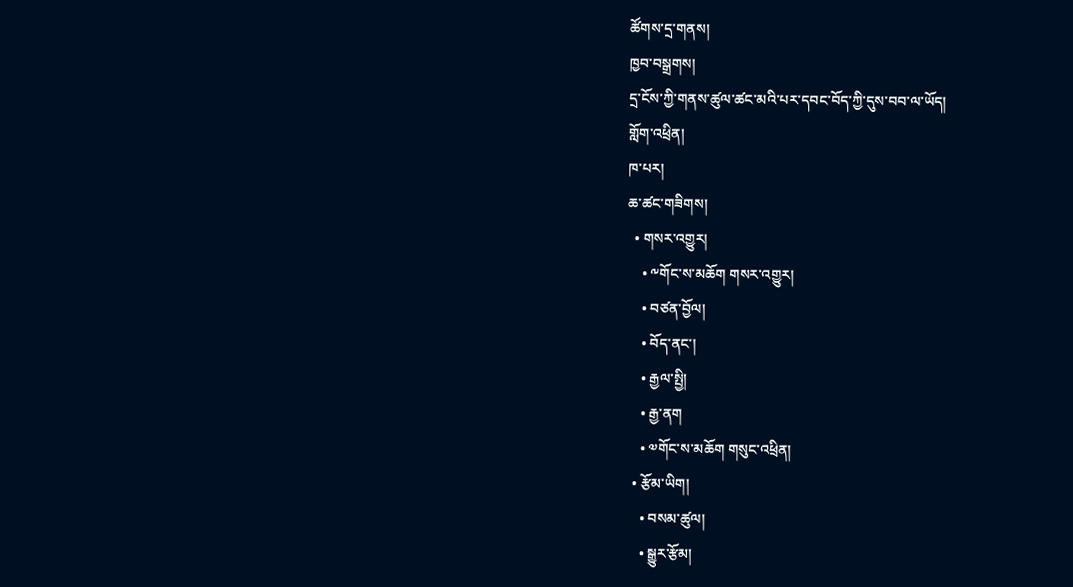ཚོགས་དྲ་གནས།
ཁྱབ་བསྒྲགས།
དྲ་ངོས་ཀྱི་གནས་ཚུལ་ཚང་མའི་པར་དབང་བོད་ཀྱི་དུས་བབ་ལ་ཡོད།
གློག་འཕྲིན།
ཁ་པར།
ཆ་ཚང་གཟིགས།
  • གསར་འགྱུར།
    • ༸གོང་ས་མཆོག གསར་འགྱུར།
    • བཙན་བྱོལ།
    • བོད་ནང་།
    • རྒྱལ་སྤྱི།
    • རྒྱ་ནག
    • ༧གོང་ས་མཆོག གསུང་འཕྲིན།
  • རྩོམ་ཡིག།
    • བསམ་ཚུལ།
    • སྒྱུར་རྩོམ།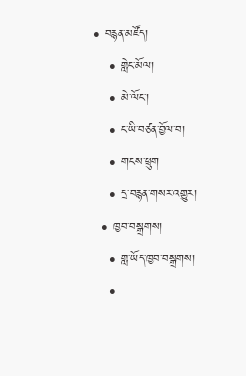• བརྙན་མཛོད།
    • གླེང་མོལ།
    • མེ་ལོང་།
    • ང་ཡི་བཙན་བྱོལ་བ།
    • གངས་ཕྲུག
    • དྲ་བརྙན་གསར་འགྱུར།
  • ཁྱབ་བསྒྲགས།
    • གླ་ཡོད་ཁྱབ་བསྒྲགས།
    •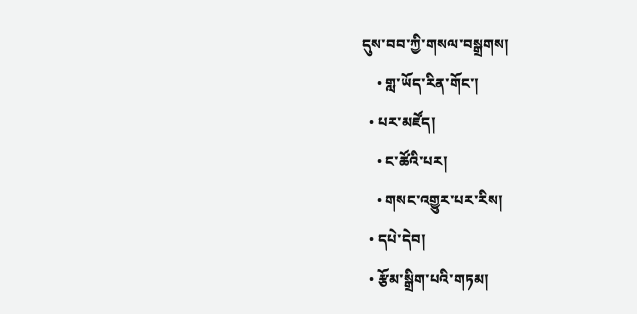དུས་བབ་ཀྱི་གསལ་བསྒྲགས།
    • གླ་ཡོད་རིན་གོང་།
  • པར་མཛོད།
    • ང་ཚོའི་པར།
    • གསང་འགྱུར་པར་རིས།
  • དཔེ་དེབ།
  • རྩོམ་སྒྲིག་པའི་གཏམ།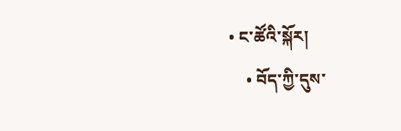• ང་ཚོའི་སྐོར།
    • བོད་ཀྱི་དུས་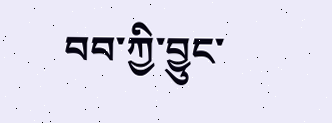བབ་ཀྱི་བྱུང་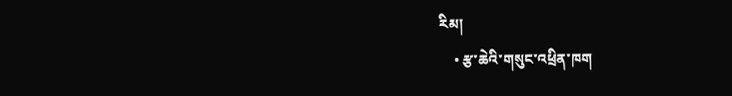རིམ།
    • རྩ་ཆེའི་གསུང་འཕྲིན་ཁག